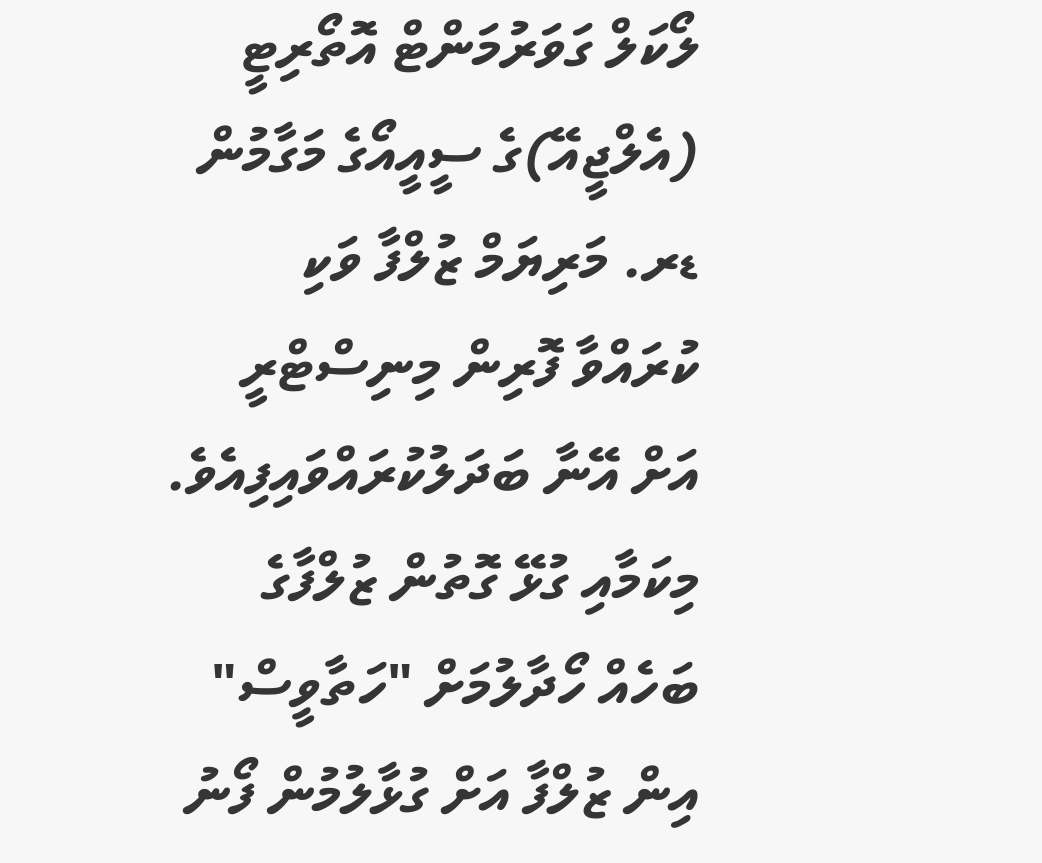ލޯކަލް ގަވަރުމަންޓް އޮތޯރިޓީ (އެލްޖީއޭ)ގެ ސީއީއޯގެ މަގާމުން ޑރ. މަރިޔަމް ޒުލްފާ ވަކި ކުރައްވާ ފޮރިން މިނިސްޓްރީ އަށް އޭނާ ބަދަލުކުރައްވައިފިއެވެ.
މިކަމާއި ގުޅޭ ގޮތުން ޒުލްފާގެ ބަހެއް ހޯދާލުމަށް "ހަތާވީސް" އިން ޒުލްފާ އަށް ގުޅާލުމުން ފޯނު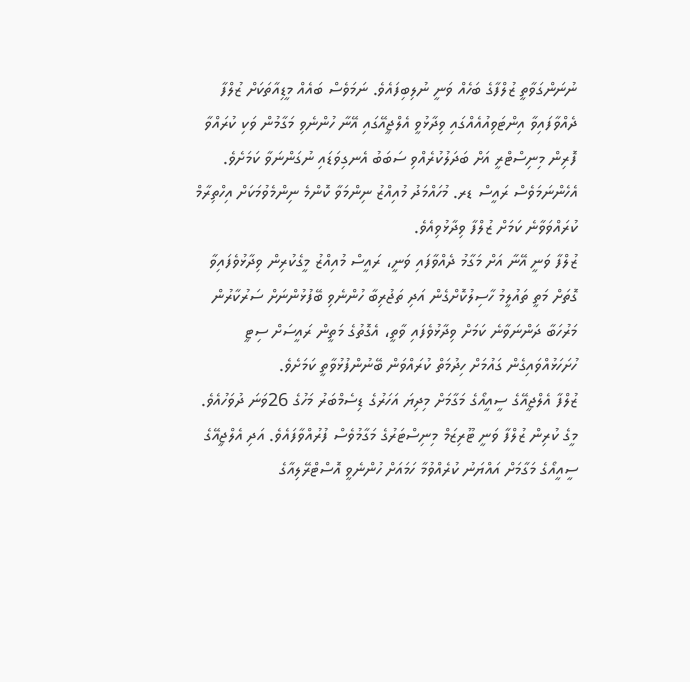ނުނަންގަވާތީ ޒުލްފާގެ ބަހެއް ވަނީ ނުލިބިފައެވެ. ނަމަވެސް ބައެއް މީޑިއާތަކަށް ޒުލްފާ ދެއްވާފައިވާ އިންޓަވިއުއެއްގައި ވިދާޅުވީ އެލްޖީއޭގައި އޭނާ ހުންނެވި މަގާމުން ވަކި ކުރައްވާ ފޮރިން މިނިސްޓްރީ އަށް ބަދަލުކުރެއްވި ސަބަބު އެނގިވަޑައި ނުގަންނަވާ ކަމަށެވެ. އެހެންނަމަވެސް ރައީސް ޑރ. މުހައްމަދު މުއިއްޒު ނިންމަވާ ކޮންމެ ނިންމެވުމަކަށް އިހްތިރާމް ކުރައްވަވާނެ ކަމަށް ޒުލްފާ ވިދާޅުވިއެވެ.
ޒުލްފާ ވަނީ އޭނާ އަށް މަގާމު ދެއްވާފައި ވަނީ، ރައީސް މުއިއްޒު މީގެކުރިން ވިދާޅުވެފައިވާ ގޮތަށް މަތީ ތައުލީމު ހާސިލުކޮށްގެން އަދި ތަޖުރިބާ ހުންނެވި ބޭފުޅުންނަށް ސަރުކާރުން މަރުހަބާ ދަންނަވާނެ ކަމަށް ވިދާޅުވެފައި ވާތީ، އެގޮތުގެ މަތީން ރައީސަށް ސިޓީ ހުށަހަޅުއްވައިގެން ގައުމަށް ހިދުމަތް ކުރައްވަން ބޭނުންފުޅުވާތީ ކަމަށެވެ.
ޒުލްފާ އެލްޖީއޭގެ ސީއީއޯގެ މަގާމަށް މިދިޔަ އަހަރުގެ ޑިސެމްބަރު މަހުގެ 26ވަނަ ދުވަހުއެވެ.
މީގެ ކުރިން ޒުލްފާ ވަނީ ޓޫރިޒަމް މިނިސްޓަރުގެ މަގާމުވެސް ފުރުއްވާފައެވެ. އަދި އެލްޖީއޭގެ ސީއީއޯގެ މަގާމަށް އައްޔަނު ކުރެއްވުމާ ހަމައަށް ހުންނެވީ އޮސްޓްރޭލިއާގެ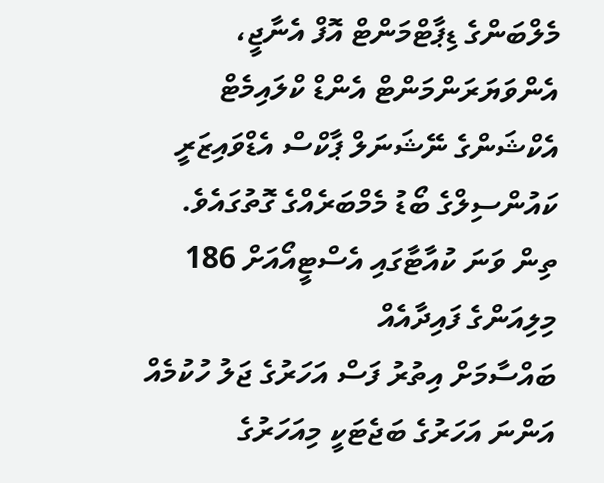މެލްބަންގެ ޑިޕާޓްމަންޓް އޮފް އެނާޖީ، އެންވަޔަރަންމަންޓް އެންޑް ކްލައިމެޓް އެކްޝަންގެ ނޭޝަނަލް ޕާކްސް އެޑްވައިޒަރީ ކައުންސިލްގެ ބޯޑު މެމްބަރެއްގެ ގޮތުގައެވެ.
ތިން ވަނަ ކުއާޓާގައި އެސްޓީއޯއަށް 186 މިލިއަންގެ ފައިދާއެއް
ބައްސާމަށް އިތުރު ފަސް އަހަރުގެ ޖަލު ހުކުމެއް
އަންނަ އަހަރުގެ ބަޖެޓަކީ މިއަހަރުގެ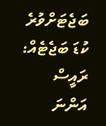ބަޖެޓަށްވުރެ ކުޑަ ބަޖެޓެއް: ރައީސް
އަންނަ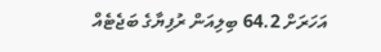އަހަރަށް 64.2 ބިލިއަން ރުފިޔާގެ ބަޖެޓެއް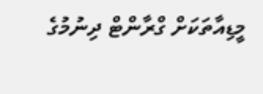މީޑިއާތަކަށް ގްރާންޓް ދިނުމުގެ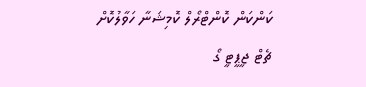ކަންކަން ކޮންޓްރޯލް ކޮމިޝަނާ ހަވާލުކޮށް
ޗެޓް ޖީޕީޓީ ގޯ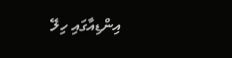އިންޑިއާގައި ހިލޭ